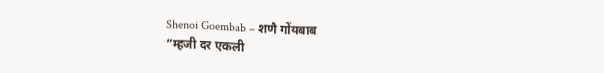Shenoi Goembab – शणै गोंयबाब
“म्हजी दर एकली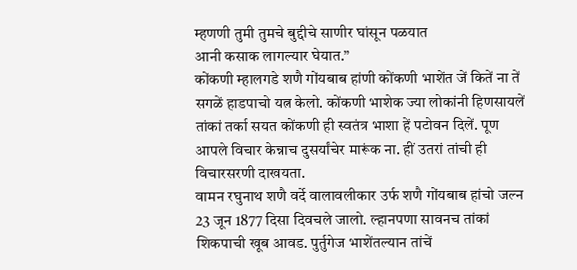म्हणणी तुमी तुमचे बुद्दीचे साणीर घांसून पळयात
आनी कसाक लागल्यार घेयात.”
कोंकणी म्हालगडे शणै गोंयबाब हांणी कोंकणी भाशेंत जें कितें ना तें सगळें हाडपाचो यत्न केलो. कोंकणी भाशेक ज्या लोकांनी हिणसायलें तांकां तर्का सयत कोंकणी ही स्वतंत्र भाशा हें पटोवन दिलें. पूण आपले विचार केन्नाच दुसर्यांचेर मारूंक ना. हीं उतरां तांची ही विचारसरणी दाखयता.
वामन रघुनाथ शणै वर्दे वालावलीकार उर्फ शणै गोंयबाब हांचो जल्न 23 जून 1877 दिसा दिवचले जालो. ल्हानपणा सावनच तांकां शिकपाची खूब आवड. पुर्तुगेज भाशेंतल्यान तांचें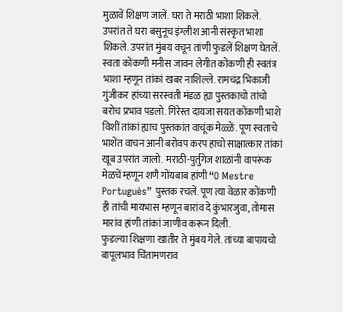मुळावें शिक्षण जालें. घरा ते मराठी भाशा शिकले. उपरांत ते घरा बसुनूच इंग्लीश आनी संस्कृत भाशा शिकले. उपरांत मुंबय वचून तांणी फुडलें शिक्षण घेतलें.
स्वता कोंकणी मनीस जावन लेगीत कोंकणी ही स्वतंत्र भाशा म्हणून तांकां खबर नाशिल्ले. रामचंद्र भिकाजी गुंजीकर हांच्या सरस्वती मंडळ ह्या पुस्तकाचो तांचो बरोच प्रभाव पडलो. गिरेस्त दायजा सयत कोंकणी भाशे विशीं तांकां ह्याच पुस्तकांत वाचूंक मेळ्ळें. पूण स्वताचे भाशेंत वाचन आनी बरोवप करप हाचो साक्षात्कार तांकां खूब उपरांत जालो. मराठी-पुर्तुगेज शाळांनी वापरूंक मेळचें म्हणून शणै गोंयबाब हांणी “O Mestre Portuguès” पुस्तक रचलें. पूण त्या वेळार कोंकणी ही तांची मायभास म्हणून बारांव दे कुंभारजुवा, तोमास मारांव हांणी तांकां जाणीव करून दिली.
फुडल्या शिक्षणा खातीर ते मुंबय गेले. तांच्या बापायचो बापूलभाव चिंतामणराव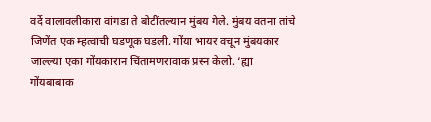वर्दे वालावलीकारा वांगडा ते बोटींतल्यान मुंबय गेले. मुंबय वतना तांचे जिणेंत एक म्हत्वाची घडणूक घडली. गोंया भायर वचून मुंबयकार जाल्ल्या एका गोंयकारान चिंतामणरावाक प्रस्न केलो. ‘ह्या गोंयबाबाक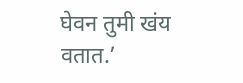घेवन तुमी खंय वतात.’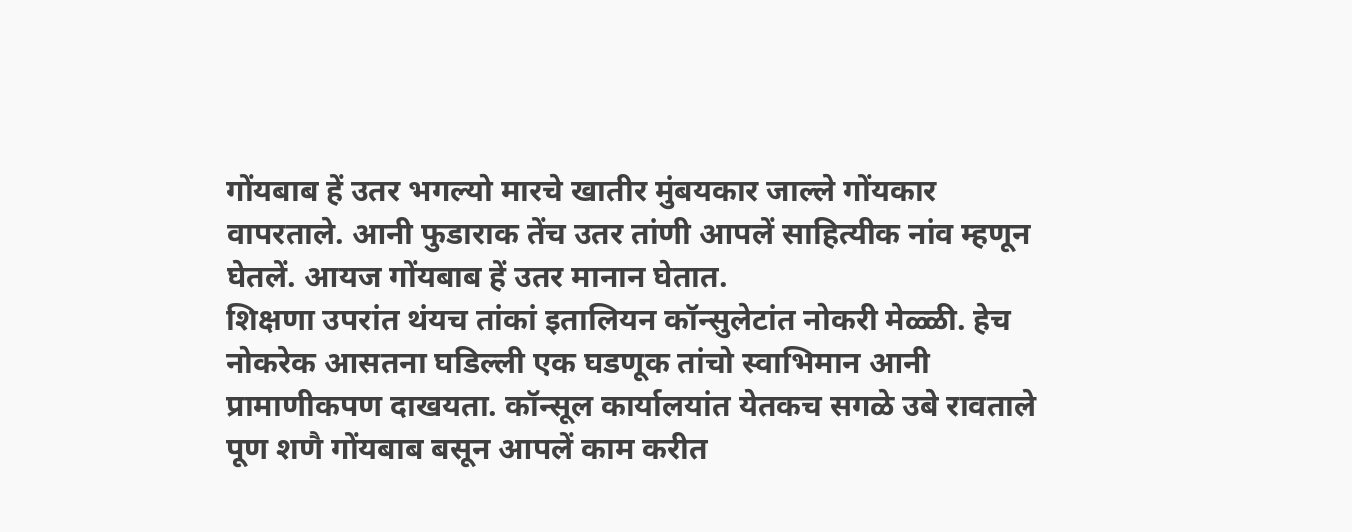गोंयबाब हें उतर भगल्यो मारचे खातीर मुंबयकार जाल्ले गोंयकार वापरताले. आनी फुडाराक तेंच उतर तांणी आपलें साहित्यीक नांव म्हणून घेतलें. आयज गोंयबाब हें उतर मानान घेतात.
शिक्षणा उपरांत थंयच तांकां इतालियन कॉन्सुलेटांत नोकरी मेळ्ळी. हेच नोकरेक आसतना घडिल्ली एक घडणूक तांचो स्वाभिमान आनी प्रामाणीकपण दाखयता. कॉन्सूल कार्यालयांत येतकच सगळे उबे रावताले पूण शणै गोंयबाब बसून आपलें काम करीत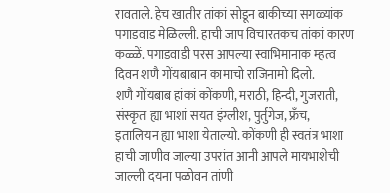रावताले. हेच खातीर तांकां सोडून बाकीच्या सगळ्यांक पगाडवाड मेळिल्ली. हाची जाप विचारतकच तांकां कारण कळ्ळें. पगाडवाडी परस आपल्या स्वाभिमानाक म्हत्व दिवन शणै गोंयबाबान कामाचो राजिनामो दिलो.
शणै गोंयबाब हांकां कोंकणी, मराठी, हिन्दी, गुजराती, संस्कृत ह्या भाशां सयत इंग्लीश, पुर्तुगेज, फ्रँच, इतालियन ह्या भाशा येताल्यो. कोंकणी ही स्वतंत्र भाशा हाची जाणीव जाल्या उपरांत आनी आपले मायभाशेची जाल्ली दयना पळोवन तांणी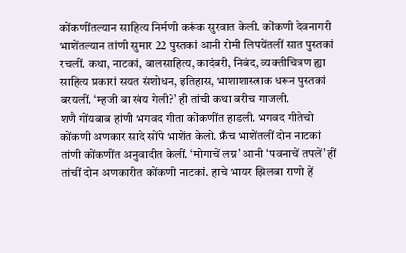कोंकणींतल्यान साहित्य निर्मणी करूंक सुरवात केली. कोंकणी देवनागरी भाशेंतल्यान तांणी सुमार 22 पुस्तकां आनी रोमी लिपयेंतलीं सात पुस्तकां रचलीं. कथा, नाटकां, बालसाहित्य, कादंबरी, निबंद, व्यक्तीचित्रण ह्या साहित्य प्रकारां सयत संशोधन, इतिहास, भाशाशास्त्राक धरून पुस्तकां बरयलीं. ‘म्हजी बा खंय गेली?’ ही तांची कथा बरीच गाजली.
शणै गोंयबाब हांणी भगवद गीता कोंकणींत हाडली. भगवद गीतेचो कोंकणी अणकार सादे सोंपे भाशेंत केलो. फ्रँच भाशेंतलीं दोन नाटकां तांणी कोंकणींत अनुवादीत केलीं. ‘मोगाचें लग्न’ आनी ‘पवनाचें तपलें’ हीं तांचीं दोन अणकारीत कोंकणी नाटकां. हाचे भायर झिलबा राणो हें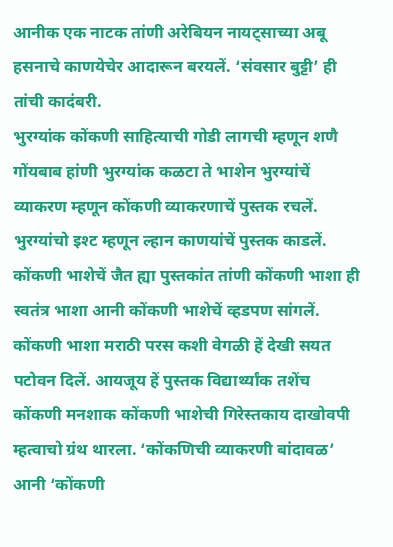आनीक एक नाटक तांणी अरेबियन नायट्साच्या अबू हसनाचे काणयेचेर आदारून बरयलें. ‘संवसार बुट्टी’ ही तांची कादंबरी.
भुरग्यांक कोंकणी साहित्याची गोडी लागची म्हणून शणै गोंयबाब हांणी भुरग्यांक कळटा ते भाशेन भुरग्यांचें व्याकरण म्हणून कोंकणी व्याकरणाचें पुस्तक रचलें. भुरग्यांचो इश्ट म्हणून ल्हान काणयांचें पुस्तक काडलें.
कोंकणी भाशेचें जैत ह्या पुस्तकांत तांणी कोंकणी भाशा ही स्वतंत्र भाशा आनी कोंकणी भाशेचें व्हडपण सांगलें. कोंकणी भाशा मराठी परस कशी वेगळी हें देखी सयत पटोवन दिलें. आयजूय हें पुस्तक विद्यार्थ्यांक तशेंच कोंकणी मनशाक कोंकणी भाशेची गिरेस्तकाय दाखोवपी म्हत्वाचो ग्रंथ थारला. ‘कोंकणिची व्याकरणी बांदावळ’ आनी ‘कोंकणी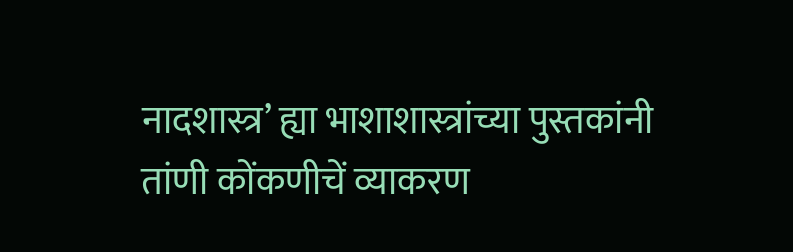नादशास्त्र’ ह्या भाशाशास्त्रांच्या पुस्तकांनी तांणी कोंकणीचें व्याकरण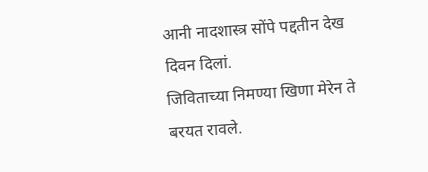आनी नादशास्त्र सोंपे पद्दतीन देख दिवन दिलां.
जिविताच्या निमण्या खिणा मेरेन ते बरयत रावले.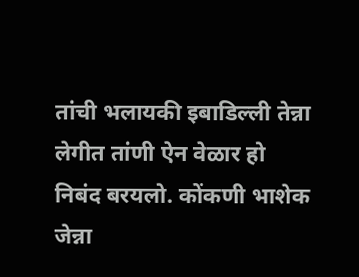तांची भलायकी इबाडिल्ली तेन्ना लेगीत तांणी ऐन वेळार हो निबंद बरयलो. कोंकणी भाशेक जेन्ना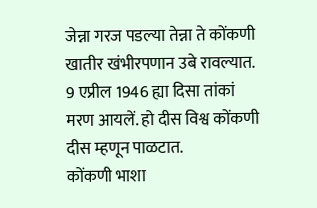जेन्ना गरज पडल्या तेन्ना ते कोंकणी खातीर खंभीरपणान उबे रावल्यात. 9 एप्रील 1946 ह्या दिसा तांकां मरण आयलें. हो दीस विश्व कोंकणी दीस म्हणून पाळटात.
कोंकणी भाशा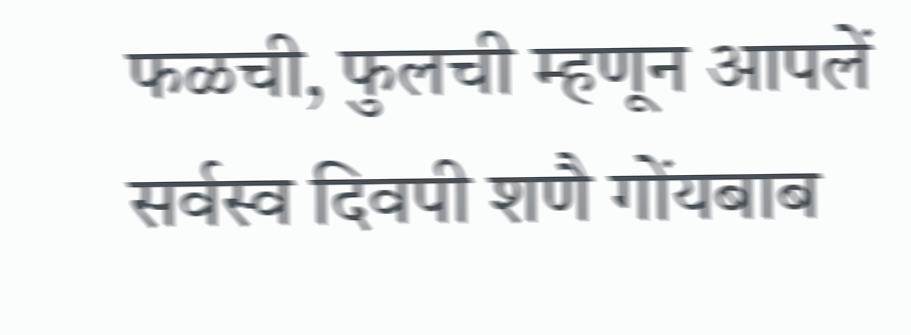फळची, फुलची म्हणून आपलें सर्वस्व दिवपी शणै गोंयबाब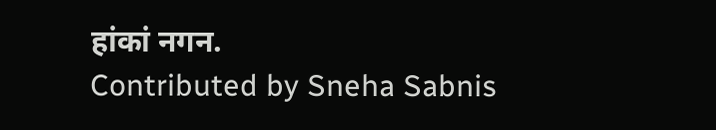हांकां नगन.
Contributed by Sneha Sabnis